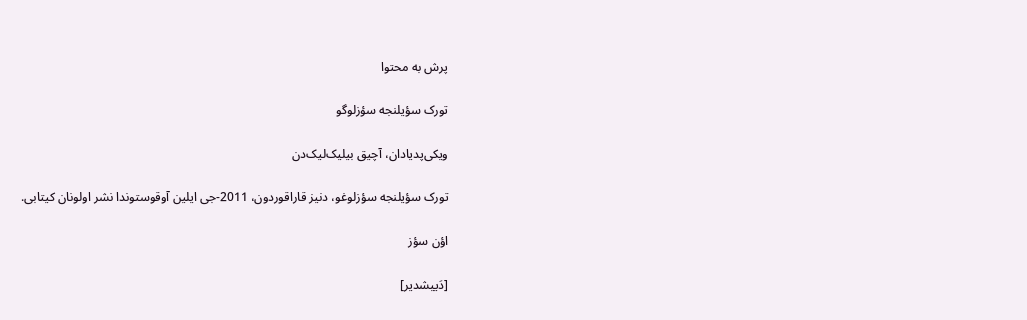پرش به محتوا

تورک سؤیلنجه سؤزلوگو

ویکی‌پدیادان، آچیق بیلیک‌لیک‌دن

تورک سؤیلنجه سؤزلوغو، دنیز قاراقوردون، 2011-جی ایلین آوقوستوندا نشر اولونان کیتابی.

اؤن سؤز

[دَییشدیر]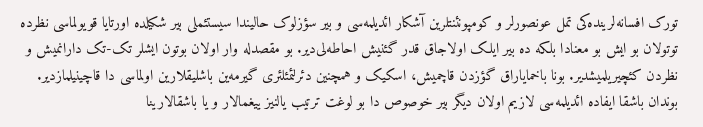تورک افسانه‌لرینده‌کی تمل عونصورلر و کومپونئنتلرین آشکار ائدیلمه‌سی و بیر سؤزلوک حالیندا سیستئملی بیر شکیلده اورتایا قویولماسی نظرده توتولان بو ایش بو معنادا بلکه ده بیر ایلک اولاجاق قدر گئنیش احاطه‌لی‌دیر. بو مقصدله وار اولان بوتون ایشلر تک-تک دارانمیش و نظردن کئچیریلمیشدیر. بونا باخمایاراق گؤزدن قاچمیش، اسکیک و همچنین دئرلئمئلئری گیرمه‌ین باشلیقلارین اولماسی دا قاچینیلمازدیر. بوندان باشقا ایفاده ائدیلمه‌سی لازیم اولان دیگر بیر خوصوص دا بو لوغت ترتیب یالنیز ییغمالار و یا باشقالارینا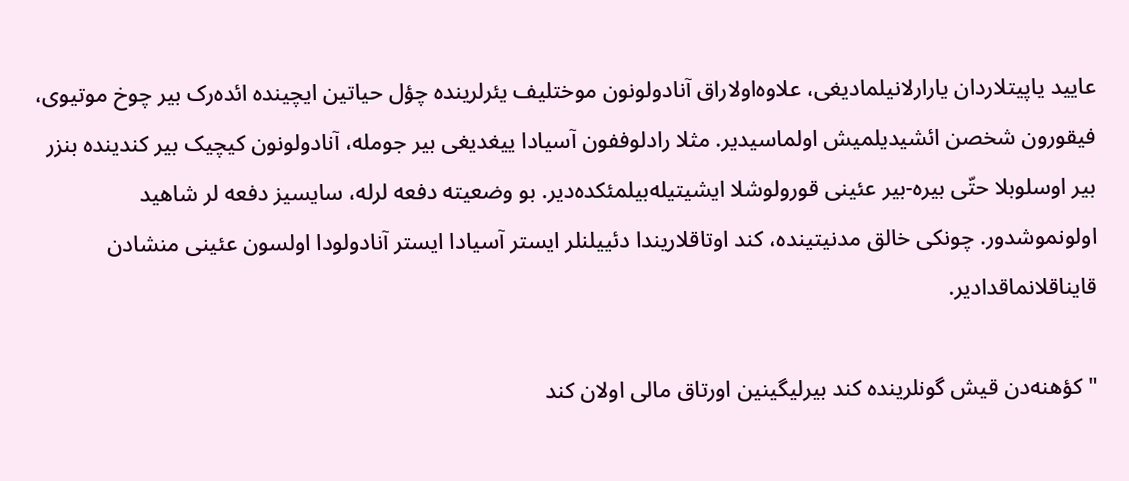عایید یاپیتلاردان یارارلانیلمادیغی، علاوه‌اولاراق آنادولونون موختلیف یئرلرینده چؤل حیاتین ایچینده ائده‌رک بیر چوخ موتیوی، فیقورون شخصن ائشیدیلمیش اولماسیدیر. مثلا رادلوففون آسیادا ییغدیغی بیر جومله، آنادولونون کیچیک بیر کندینده بنزر بیر اوسلوبلا حتّی بیره-بیر عئینی قورولوشلا ایشیتیله‌بیلمئکده‌دیر. بو وضعیته دفعه لرله، سایسیز دفعه لر شاهید اولونموشدور. چونکی خالق مدنیتینده، کند اوتاقلاریندا دئییلنلر ایستر آسیادا ایستر آنادولودا اولسون عئینی منشادن قایناقلانماقدادیر.

"کؤهنه‌دن قیش گونلرینده کند بیرلیگینین اورتاق مالی اولان کند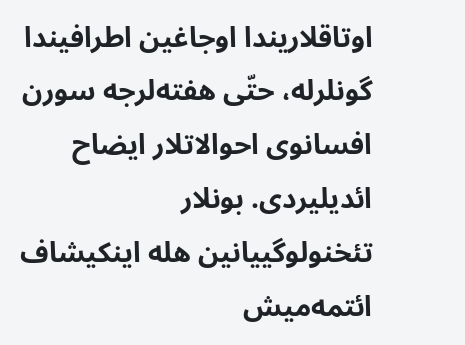اوتاقلاریندا اوجاغین اطرافیندا گونلرله، حتّی هفته‌لرجه سورن افسانوی احوالاتلار ایضاح ائدیلیردی. بونلار تئخنولوگییانین هله اینکیشاف ائتمه‌میش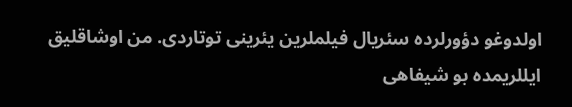اولدوغو دؤورلرده سئریال فیلملرین یئرینی توتاردی. من اوشاقلیق ایللریمده بو شیفاهی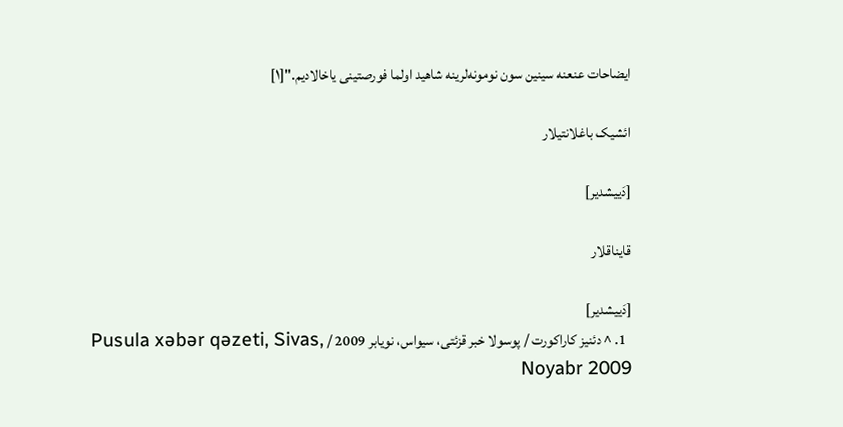ایضاحات عنعنه سینین سون نومونه‌لرینه شاهید اولما فورصتینی یاخالادیم."[۱]

ائشیک باغلانتیلار

[دَییشدیر]

قایناقلار

[دَییشدیر]
  1. ^ دئنیز کاراکورت / پوسولا خبر قزئتی، سیواس، نویابر 2009 / Pusula xəbər qəzeti, Sivas, Noyabr 2009